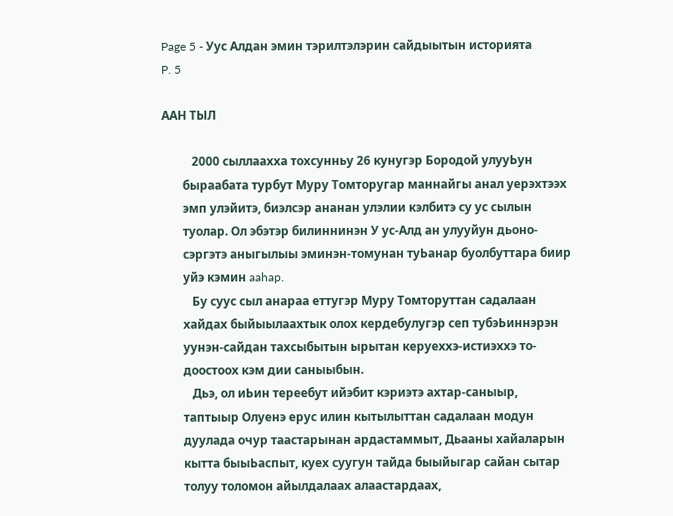Page 5 - Уус Алдан эмин тэрилтэлэрин сайдыытын историята
P. 5

ААН ТЫЛ

          2000 сыллаахха тохсунньу 26 кунугэр Бородой улууЬун
       быраабата турбут Муру Томторугар маннайгы анал уерэхтээх
       эмп улэйитэ, биэлсэр ананан улэлии кэлбитэ су ус сылын
       туолар. Ол эбэтэр билиннинэн У ус-Алд ан улууйун дьоно-
       сэргэтэ аныгылыы эминэн-томунан туЬанар буолбуттара биир
       уйэ кэмин aahap.
          Бу суус сыл анараа еттугэр Муру Томторуттан садалаан
       хайдах быйыылаахтык олох кердебулугэр сеп тубэЬиннэрэн
       уунэн-сайдан тахсыбытын ырытан керуеххэ-истиэххэ то-
       доостоох кэм дии саныыбын.
          Дьэ, ол иЬин тереебут ийэбит кэриэтэ ахтар-саныыр,
       таптыыр Олуенэ ерус илин кытылыттан садалаан модун
       дуулада очур таастарынан ардастаммыт, Дьааны хайаларын
       кытта быыЬаспыт, куех суугун тайда быыйыгар сайан сытар
       толуу толомон айылдалаах алаастардаах,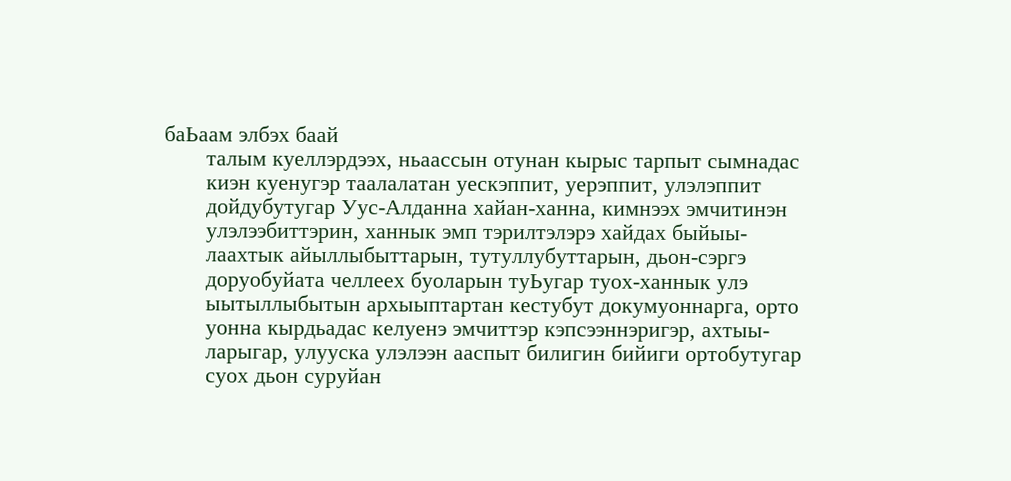баЬаам элбэх баай
       талым куеллэрдээх, ньаассын отунан кырыс тарпыт сымнадас
       киэн куенугэр таалалатан уескэппит, уерэппит, улэлэппит
       дойдубутугар Уус-Алданна хайан-ханна, кимнээх эмчитинэн
       улэлээбиттэрин, ханнык эмп тэрилтэлэрэ хайдах быйыы-
       лаахтык айыллыбыттарын, тутуллубуттарын, дьон-сэргэ
       доруобуйата челлеех буоларын туЬугар туох-ханнык улэ
       ыытыллыбытын архыыптартан кестубут докумуоннарга, орто
       уонна кырдьадас келуенэ эмчиттэр кэпсээннэригэр, ахтыы-
       ларыгар, улууска улэлээн ааспыт билигин бийиги ортобутугар
       суох дьон суруйан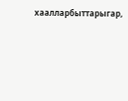хаалларбыттарыгар,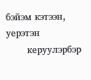бэйэм кэтээн, уерэтэн
       керуулэрбэр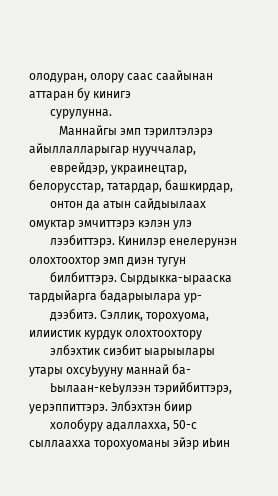олодуран, олору саас саайынан аттаран бу кинигэ
       сурулунна.
          Маннайгы эмп тэрилтэлэрэ айыллалларыгар нууччалар,
       еврейдэр, украинецтар, белорусстар, татардар, башкирдар,
       онтон да атын сайдыылаах омуктар эмчиттэрэ кэлэн улэ
       лээбиттэрэ. Кинилэр енелерунэн олохтоохтор эмп диэн тугун
       билбиттэрэ. Сырдыкка-ырааска тардыйарга бадарыылара ур-
       дээбитэ. Сэллик, торохуома, илиистик курдук олохтоохтору
       элбэхтик сиэбит ыарыылары утары охсуЬууну маннай ба-
       Ьылаан-кеЬулээн тэрийбиттэрэ, уерэппиттэрэ. Элбэхтэн биир
       холобуру адаллахха, 50-с сыллаахха торохуоманы эйэр иЬин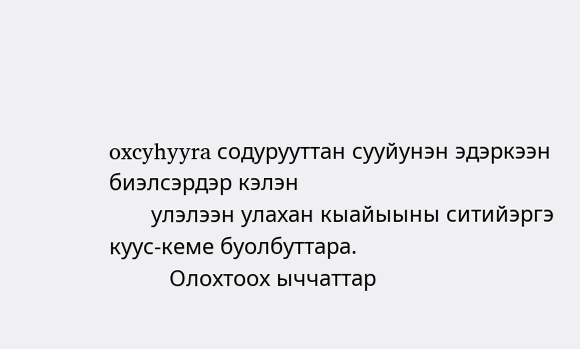oxcyhyyra содурууттан сууйунэн эдэркээн биэлсэрдэр кэлэн
       улэлээн улахан кыайыыны ситийэргэ куус-кеме буолбуттара.
          Олохтоох ыччаттар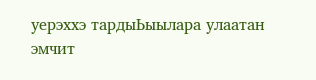уерэххэ тардыЬыылара улаатан эмчит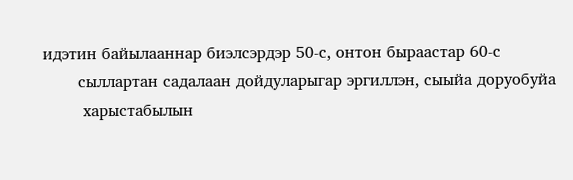идэтин байылааннар биэлсэрдэр 50-с, онтон быраастар 60-с
       сыллартан садалаан дойдуларыгар эргиллэн, сыыйа доруобуйа
        харыстабылын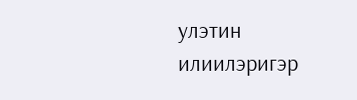улэтин илиилэригэр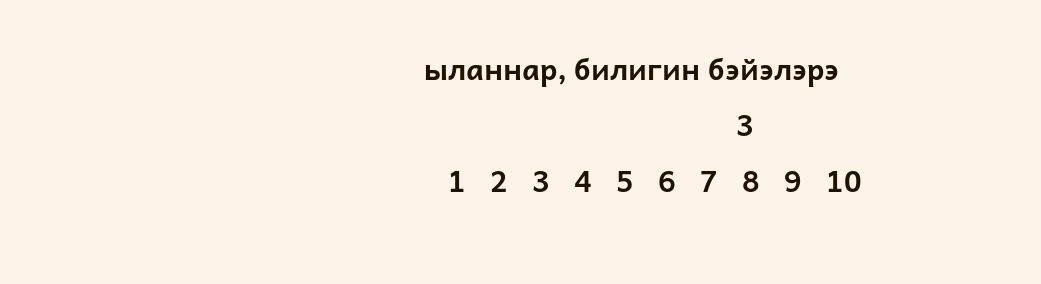ыланнар, билигин бэйэлэрэ
                                       3
   1   2   3   4   5   6   7   8   9   10